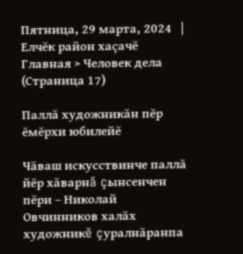Пятница, 29 марта, 2024   |    Елчĕк район хаçачĕ
Главная > Человек дела (Страница 17)

Паллă художникăн пĕр ĕмĕрхи юбилейĕ

Чăваш искусствинче паллă йĕр хăварнă çынсенчен пĕри – Николай Овчинников халăх художникĕ çуралнăранпа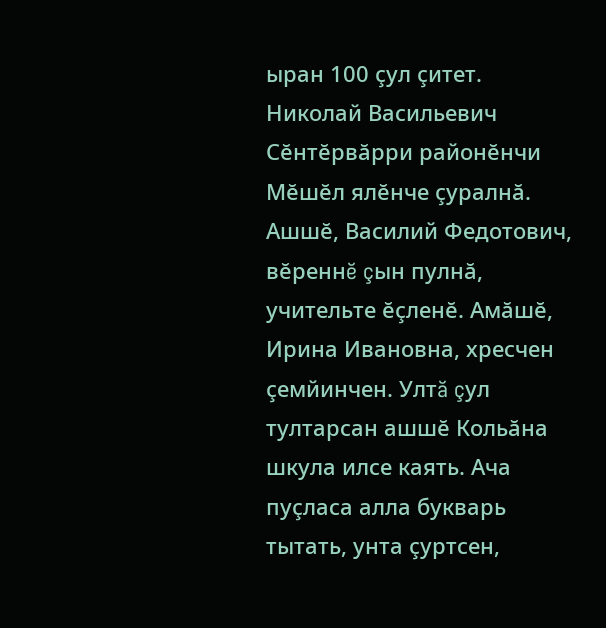ыран 100 çул çитет. Николай Васильевич Сĕнтĕрвăрри районĕнчи Мĕшĕл ялĕнче çуралнă. Ашшĕ, Василий Федотович, вĕреннĕ çын пулнă, учительте ĕçленĕ. Амăшĕ, Ирина Ивановна, хресчен çемйинчен. Ултă çул тултарсан ашшĕ Кольăна шкула илсе каять. Ача пуçласа алла букварь тытать, унта çуртсен,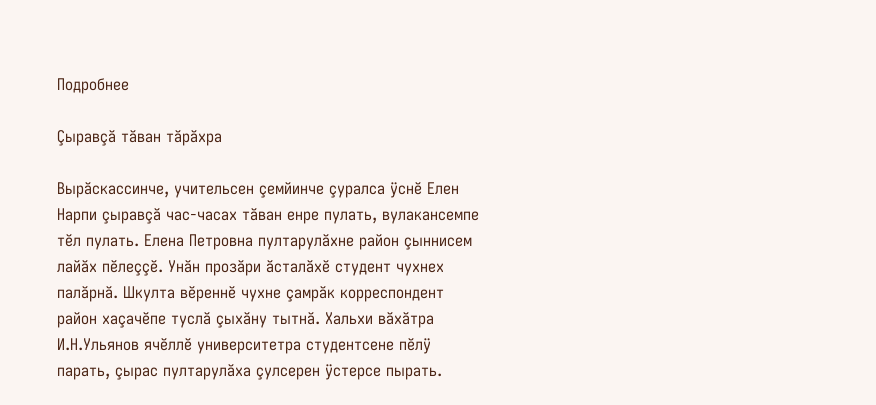Подробнее

Çыравçă тăван тăрăхра

Вырăскассинче, учительсен çемйинче çуралса ÿснĕ Елен Нарпи çыравçă час-часах тăван енре пулать, вулакансемпе тĕл пулать. Елена Петровна пултарулăхне район çыннисем лайăх пĕлеççĕ. Унăн прозăри ăсталăхĕ студент чухнех палăрнă. Шкулта вĕреннĕ чухне çамрăк корреспондент район хаçачĕпе туслă çыхăну тытнă. Хальхи вăхăтра И.Н.Ульянов ячĕллĕ университетра студентсене пĕлÿ парать, çырас пултарулăха çулсерен ÿстерсе пырать.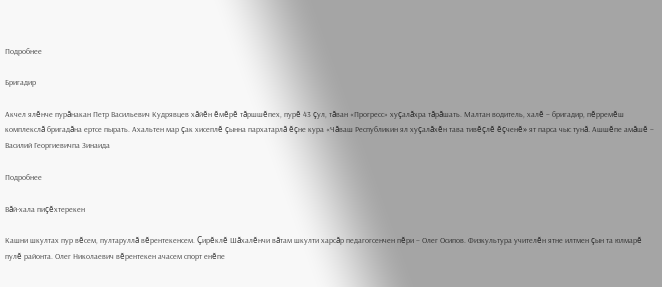Подробнее

Бригадир

Акчел ялĕнче пурăнакан Петр Васильевич Кудрявцев хăйĕн ĕмĕрĕ тăршшĕпех, пурĕ 43 çул, тăван «Прогресс» хуçалăхра тăрăшать. Малтан водитель, халĕ – бригадир, пĕрремĕш комплекслă бригадăна ертсе пырать. Ахальтен мар çак хисеплĕ çынна пархатарлă ĕçне кура «Чăваш Республикин ял хуçалăхĕн тава тивĕçлĕ ĕçченĕ» ят парса чыс тунă. Ашшĕпе амăшĕ – Василий Георгиевичпа Зинаида

Подробнее

Вăй-хала пиçĕхтерекен

Кашни шкултах пур вĕсем, пултаруллă вĕрентекенсем. Çирĕклĕ Шăхалĕнчи вăтам шкулти харсăр педагогсенчен пĕри – Олег Осипов. Физкультура учителĕн ятне илтмен çын та юлмарĕ пулĕ районта. Олег Николаевич вĕрентекен ачасем спорт енĕпе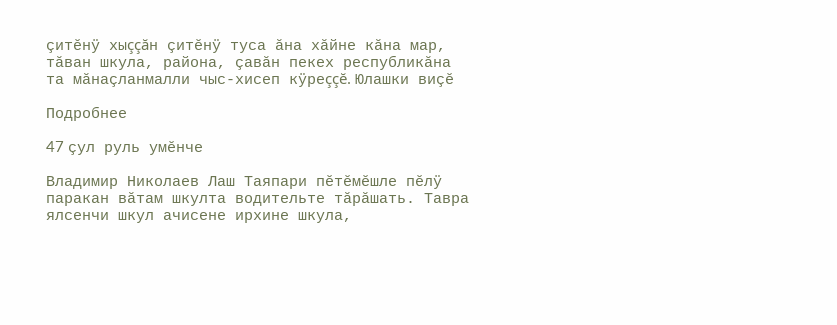çитĕнÿ хыççăн çитĕнÿ туса ăна хăйне кăна мар, тăван шкула, района, çавăн пекех республикăна та мăнаçланмалли чыс-хисеп кÿреççĕ. Юлашки виçĕ

Подробнее

47 çул руль умĕнче

Владимир Николаев Лаш Таяпари пĕтĕмĕшле пĕлÿ паракан вăтам шкулта водительте тăрăшать. Тавра ялсенчи шкул ачисене ирхине шкула,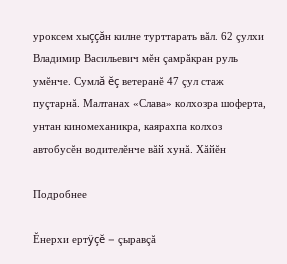уроксем хыççăн килне турттарать вăл. 62 çулхи Владимир Васильевич мĕн çамрăкран руль умĕнче. Сумлă ĕç ветеранĕ 47 çул стаж пуçтарнă. Малтанах «Слава» колхозра шоферта, унтан киномеханикра, каярахпа колхоз автобусĕн водителĕнче вăй хунă. Хăйĕн

Подробнее

Ĕнерхи ертÿçĕ – çыравçă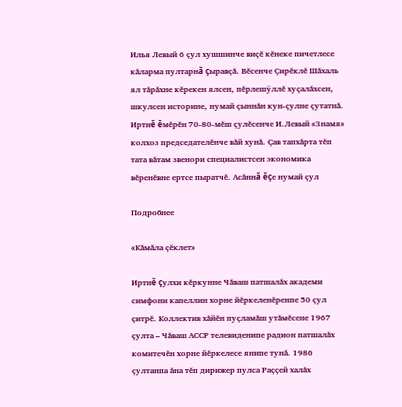Илья Левый 6 çул хушшинче виçĕ кĕнеке пичетлесе кăларма пултарнă çыравçă. Вĕсенче Çирĕклĕ Шăхаль ял тăрăхне кĕрекен ялсен, пĕрлешÿллĕ хуçалăхсен, шкулсен историне, нумай çыннăн кун-çулне çутатнă. Иртнĕ ĕмĕрĕн 70-80-мĕш çулĕсенче И.Левый «Знамя» колхоз председателĕнче вăй хунă. Çав тапхăрта тĕп тата вăтам звенори специалистсен экономика вĕренĕвне ертсе пыратчĕ. Асăннă ĕçе нумай çул

Подробнее

«Кăмăла çĕклет»

Иртнĕ çулхи кĕркунне Чăваш патшалăх академи симфони капеллин хорне йĕркеленĕренпе 50 çул çитрĕ. Коллектив хăйĕн пуçламăш утăмĕсене 1967 çулта – Чăваш АССР телевиденипе радион патшалăх комитечĕн хорне йĕркелесе янипе тунă. 1986 çултанпа ăна тĕп дирижер пулса Раççей халăх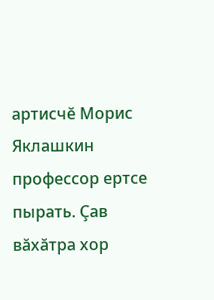артисчĕ Морис Яклашкин профессор ертсе пырать. Çав вăхăтра хор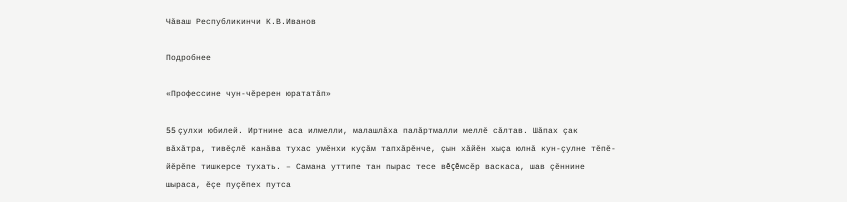Чăваш Республикинчи К.В.Иванов

Подробнее

«Профессине чун-чĕререн юрататăп»

55 çулхи юбилей. Иртнине аса илмелли, малашлăха палăртмалли меллĕ сăлтав. Шăпах çак вăхăтра, тивĕçлĕ канăва тухас умĕнхи куçăм тапхăрĕнче, çын хăйĕн хыçа юлнă кун-çулне тĕпĕ-йĕрĕпе тишкерсе тухать. – Самана уттипе тан пырас тесе вĕçĕмсĕр васкаса, шав çĕннине шыраса, ĕçе пуçĕпех путса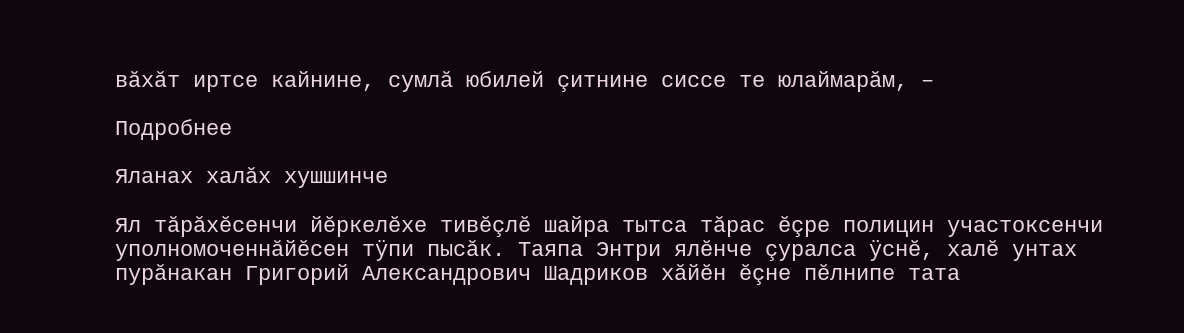вăхăт иртсе кайнине, сумлă юбилей çитнине сиссе те юлаймарăм, –

Подробнее

Яланах халăх хушшинче

Ял тăрăхĕсенчи йĕркелĕхе тивĕçлĕ шайра тытса тăрас ĕçре полицин участоксенчи уполномоченнăйĕсен тÿпи пысăк. Таяпа Энтри ялĕнче çуралса ÿснĕ, халĕ унтах пурăнакан Григорий Александрович Шадриков хăйĕн ĕçне пĕлнипе тата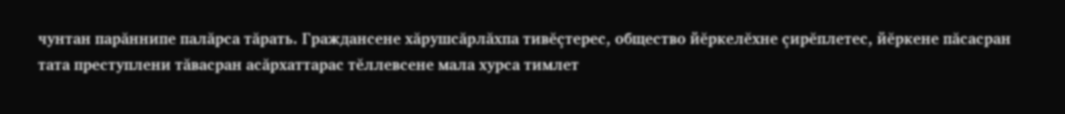чунтан парăннипе палăрса тăрать. Граждансене хăрушсăрлăхпа тивĕçтерес, общество йĕркелĕхне çирĕплетес, йĕркене пăсасран тата преступлени тăвасран асăрхаттарас тĕллевсене мала хурса тимлет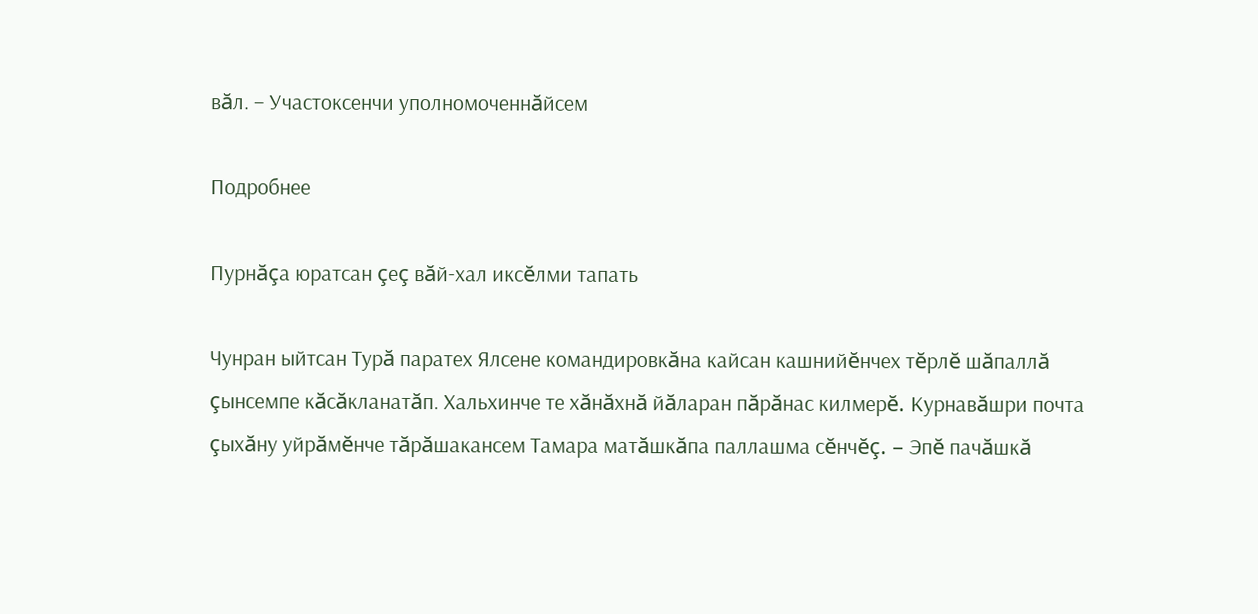вăл. – Участоксенчи уполномоченнăйсем

Подробнее

Пурнăçа юратсан çеç вăй-хал иксĕлми тапать

Чунран ыйтсан Турă паратех Ялсене командировкăна кайсан кашнийĕнчех тĕрлĕ шăпаллă çынсемпе кăсăкланатăп. Хальхинче те хăнăхнă йăларан пăрăнас килмерĕ. Курнавăшри почта çыхăну уйрăмĕнче тăрăшакансем Тамара матăшкăпа паллашма сĕнчĕç. – Эпĕ пачăшкă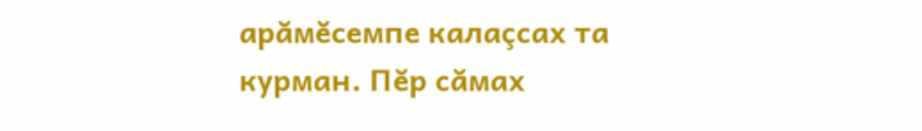арăмĕсемпе калаçсах та курман. Пĕр сăмах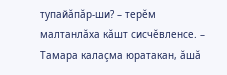тупайăпăр-ши? – терĕм малтанлăха кăшт сисчĕвленсе. – Тамара калаçма юратакан, ăшă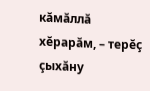кăмăллă хĕрарăм, – терĕç çыхăну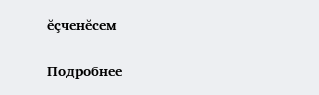ĕçченĕсем

Подробнее